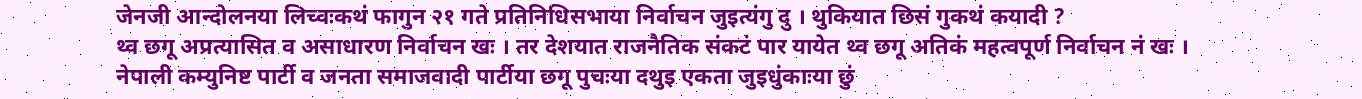जेनजी आन्दोलनया लिच्वःकथं फागुन २१ गते प्रतिनिधिसभाया निर्वाचन जुइत्यंगु दु । थुकियात छिसं गुकथं कयादी ?
थ्व छगू अप्रत्यासित व असाधारण निर्वाचन खः । तर देशयात राजनैतिक संकटं पार यायेत थ्व छगू अतिकं महत्वपूर्ण निर्वाचन नं खः ।
नेपाली कम्युनिष्ट पार्टी व जनता समाजवादी पार्टीया छगू पुचःया दथुइ एकता जुइधुंकाःया छुं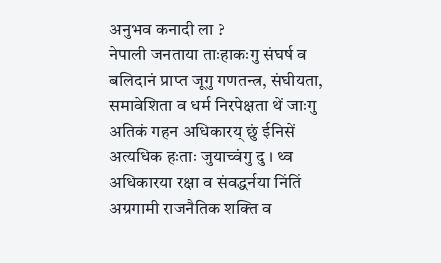अनुभव कनादी ला ?
नेपाली जनताया ताःहाकःगु संघर्ष व बलिदानं प्राप्त जूगु गणतन्त्र, संघीयता, समावेशिता व धर्म निरपेक्षता थें जाःगु अतिकं गहन अधिकारय् छुं ईनिसें अत्यधिक हःताः जुयाच्वंगु दु । थ्व अधिकारया रक्षा व संवद्धर्नया निंतिं अग्रगामी राजनैतिक शक्ति व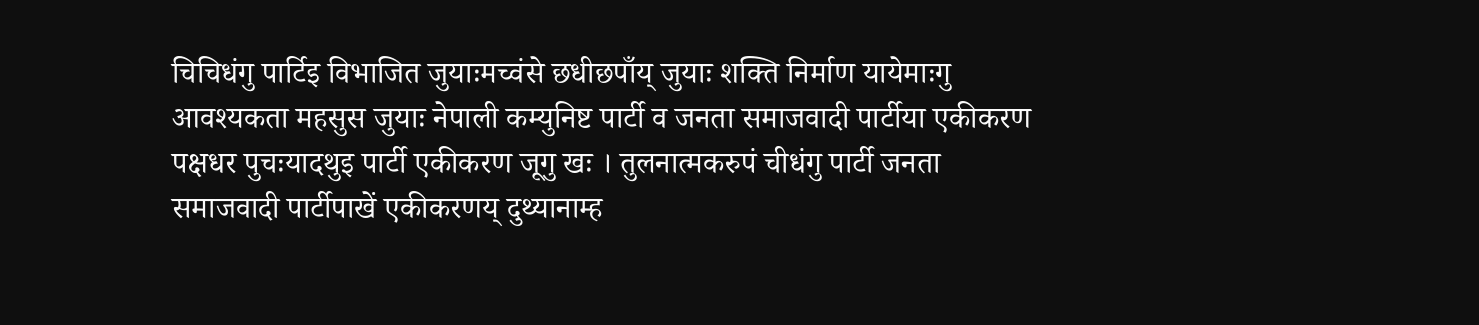चिचिधंगु पार्टिइ विभाजित जुयाःमच्वंसे छधीछपाँय् जुयाः शक्ति निर्माण यायेमाःगु आवश्यकता महसुस जुयाः नेपाली कम्युनिष्ट पार्टी व जनता समाजवादी पार्टीया एकीकरण पक्षधर पुचःयादथुइ पार्टी एकीकरण जूगु खः । तुलनात्मकरुपं चीधंगु पार्टी जनता समाजवादी पार्टीपाखें एकीकरणय् दुथ्यानाम्ह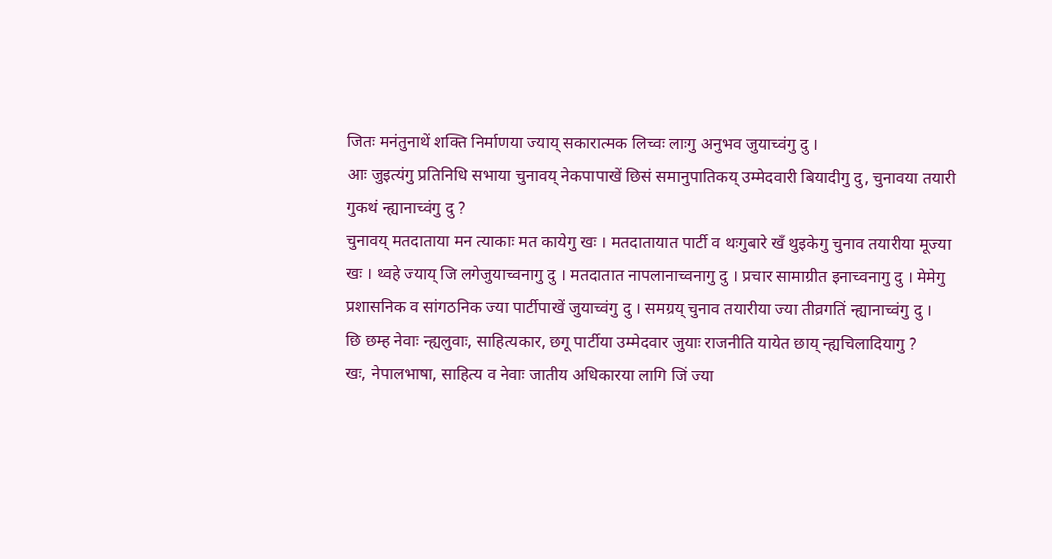जितः मनंतुनाथें शक्ति निर्माणया ज्याय् सकारात्मक लिच्वः लाःगु अनुभव जुयाच्वंगु दु ।
आः जुइत्यंगु प्रतिनिधि सभाया चुनावय् नेकपापाखें छिसं समानुपातिकय् उम्मेदवारी बियादीगु दु, चुनावया तयारी गुकथं न्ह्यानाच्वंगु दु ?
चुनावय् मतदाताया मन त्याकाः मत कायेगु खः । मतदातायात पार्टी व थःगुबारे खँ थुइकेगु चुनाव तयारीया मूज्या खः । थ्वहे ज्याय् जि लगेजुयाच्वनागु दु । मतदातात नापलानाच्वनागु दु । प्रचार सामाग्रीत इनाच्वनागु दु । मेमेगु प्रशासनिक व सांगठनिक ज्या पार्टीपाखें जुयाच्वंगु दु । समग्रय् चुनाव तयारीया ज्या तीव्रगतिं न्ह्यानाच्वंगु दु ।
छि छम्ह नेवाः न्ह्यलुवाः, साहित्यकार, छगू पार्टीया उम्मेदवार जुयाः राजनीति यायेत छाय् न्ह्यचिलादियागु ?
खः, नेपालभाषा, साहित्य व नेवाः जातीय अधिकारया लागि जिं ज्या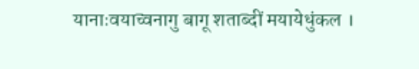यानाःवयाच्वनागु बागू शताब्दीं मयायेधुंकल ।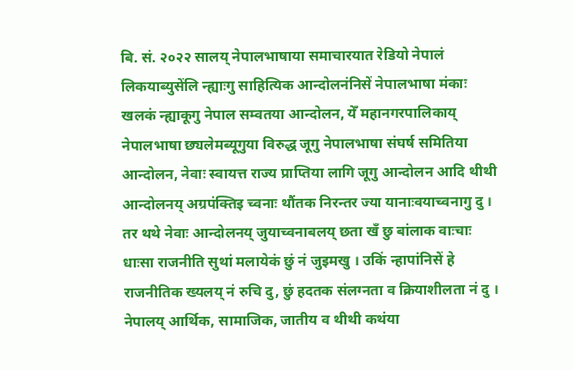बि. सं. २०२२ सालय् नेपालभाषाया समाचारयात रेडियो नेपालं लिकयाब्युसेंलि न्ह्याःगु साहित्यिक आन्दोलनंनिसें नेपालभाषा मंकाः खलकं न्ह्याकूगु नेपाल सम्वतया आन्दोलन, येँ महानगरपालिकाय् नेपालभाषा छ्यलेमब्यूगुया विरुद्ध जूगु नेपालभाषा संघर्ष समितिया आन्दोलन, नेवाः स्वायत्त राज्य प्राप्तिया लागि जूगु आन्दोलन आदि थीथी आन्दोलनय् अग्रपंक्तिइ च्वनाः थौंतक निरन्तर ज्या यानाःवयाच्वनागु दु । तर थथे नेवाः आन्दोलनय् जुयाच्वनाबलय् छता खँ छु बांलाक वाःचाः धाःसा राजनीति सुथां मलायेकं छुं नं जुइमखु । उकिं न्हापांनिसें हे राजनीतिक ख्यलय् नं रुचि दु, छुं हदतक संलग्नता व क्रियाशीलता नं दु । नेपालय् आर्थिक, सामाजिक, जातीय व थीथी कथंया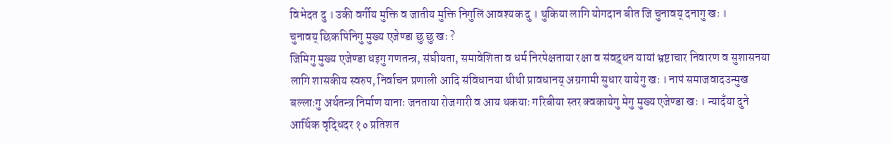विभेदत दु । उकी वर्गीय मुक्ति व जातीय मुक्ति निगुलिं आवश्यक दु । थुकिया लागि योगदान बीत जि चुनावय् दनागु खः ।
चुनावय् छिकपिनिगु मुख्य एजेण्डा छु छु खः ?
जिमिगु मुख्य एजेण्डा धइगु गणतन्त्र, संघीयता, समावेशिता व धर्म निरपेक्षताया रक्षा व संवद्र्धन यायां भ्रष्टाचार निवारण व सुशासनया लागि शासकीय स्वरुप, निर्वाचन प्रणाली आदि संविधानया थीथी प्रावधानय् अग्रगामी सुधार यायेगु खः । नापं समाजवादउन्मुख बल्लाःगु अर्थतन्त्र निर्माण यानाः जनताया रोजगारी व आय थकयाः गरिबीया स्तर क्वकायेगु मेगु मुख्य एजेण्डा खः । न्यादँया दुने आर्थिक वृद्धिदर १० प्रतिशत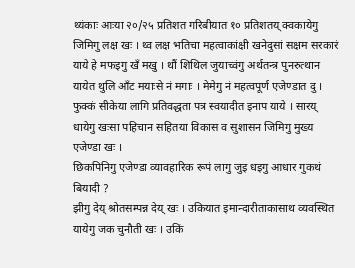थ्यंकाः आःया २०/२५ प्रतिशत गरिबीयात १० प्रतिशतय् क्वकायेगु जिमिगु लक्ष खः । थ्व लक्ष भतिचा महत्वाकांक्षी खनेदुसां सक्षम सरकारं याये हे मफइगु खँ मखु । थौं शिथिल जुयाच्वंगु अर्थतन्त्र पुनरुत्थान यायेत थुलि आँट मयाःसे नं मगाः । मेमेगु नं महत्वपूर्ण एजेण्डात दु । फुक्कं सीकेया लागि प्रतिवद्धता पत्र स्वयादीत इनाप याये । सारय् धायेगु खःसा पहिचान सहितया विकास व सुशासन जिमिगु मुख्य एजेण्डा खः ।
छिकपिनिगु एजेण्डा व्यावहारिक रूपं लागु जुइ धइगु आधार गुकथं बियादी ?
झीगु देय् श्रोतसम्पन्न देय् खः । उकियात इमान्दारीताकासाथ व्यवस्थित यायेगु जक चुनौती खः । उकिं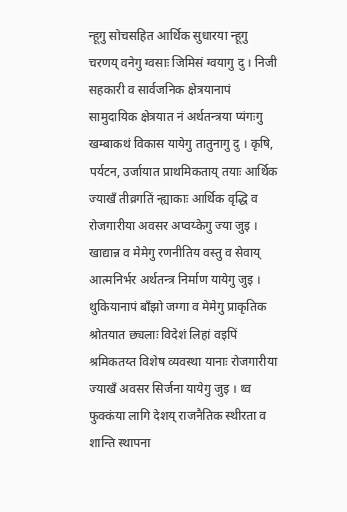न्हूगु सोचसहित आर्थिक सुधारया न्हूगु चरणय् वनेगु ग्वसाः जिमिसं ग्वयागु दु । निजी सहकारी व सार्वजनिक क्षेत्रयानापं सामुदायिक क्षेत्रयात नं अर्थतन्त्रया प्यंगःगु खम्बाकथं विकास यायेगु तातुनागु दु । कृषि, पर्यटन, उर्जायात प्राथमिकताय् तयाः आर्थिक ज्याखँ तीव्रगतिं न्ह्याकाः आर्थिक वृद्धि व रोजगारीया अवसर अप्वय्केगु ज्या जुइ । खाद्यान्न व मेमेगु रणनीतिय वस्तु व सेवाय् आत्मनिर्भर अर्थतन्त्र निर्माण यायेगु जुइ । थुकियानापं बाँझो जग्गा व मेमेगु प्राकृतिक श्रोतयात छ्यलाः विदेशं लिहां वइपिं श्रमिकतय्त विशेष व्यवस्था यानाः रोजगारीया ज्याखँ अवसर सिर्जना यायेगु जुइ । थ्व फुक्कंया लागि देशय् राजनैतिक स्थीरता व शान्ति स्थापना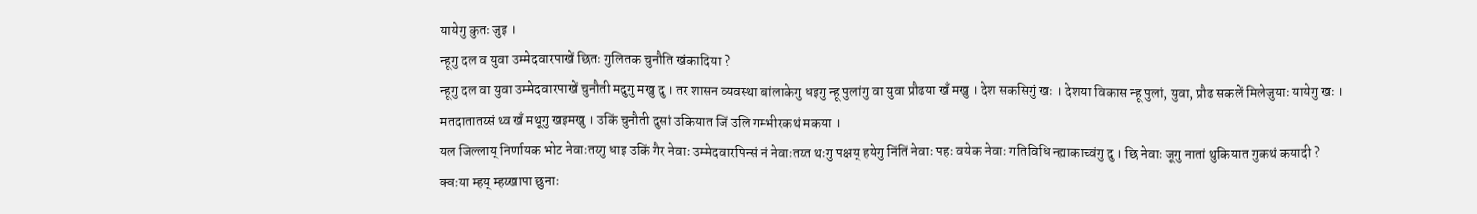यायेगु कुतः जुइ ।
न्हूगु दल व युवा उम्मेदवारपाखें छितः गुलितक चुनौति खंकादिया ?
न्हूगु दल वा युवा उम्मेदवारपाखें चुनौती मदुगु मखु दु । तर शासन व्यवस्था बांलाकेगु धइगु न्हू पुलांगु वा युवा प्रौढया खँ मखु । देश सकसिगुं खः । देशया विकास न्हू पुलां, युवा, प्रौढ सकलें मिलेजुयाः यायेगु खः । मतदातातय्सं थ्व खँ मथूगु खइमखु । उकिं चुनौती दुसां उकियात जिं उलि गम्भीरकथं मकया ।
यल जिल्लाय् निर्णायक भोट नेवाःतय्गु धाइ उकिं गैर नेवाः उम्मेदवारपिन्सं नं नेवाःतय्त थःगु पक्षय् हयेगु निंतिं नेवाः पहः वयेक नेवाः गतिविधि न्ह्याकाच्वंगु दु । छि नेवाः जूगु नातां थुकियात गुकथं कयादी ?
क्वःया म्हय् म्हय्खापा छुनाः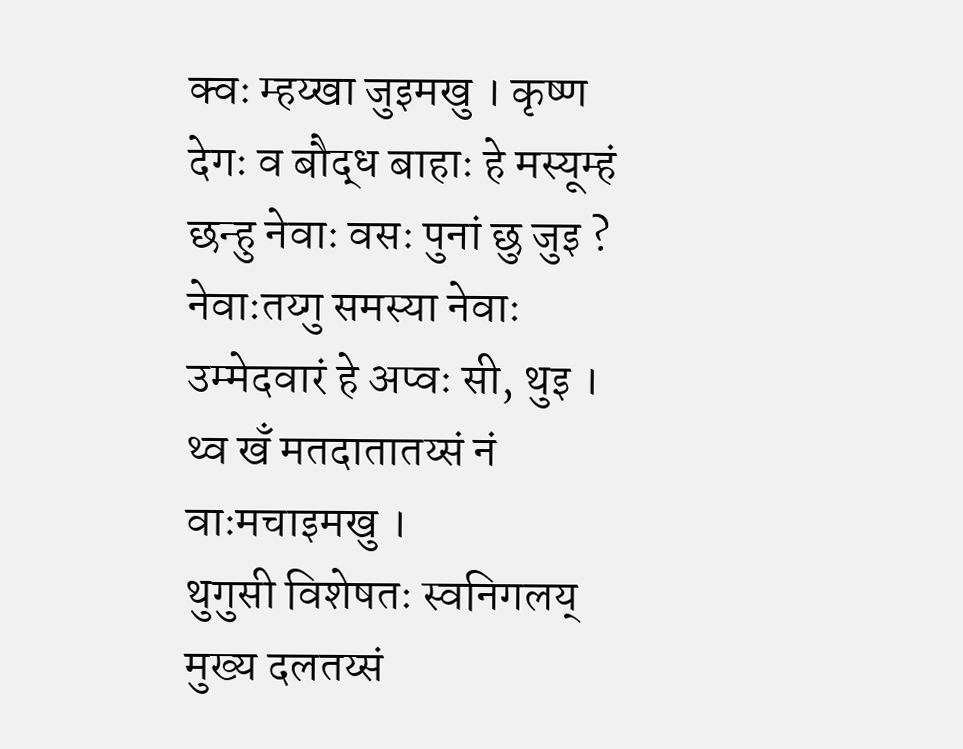क्वः म्हय्खा जुइमखु । कृष्ण देगः व बौद्ध बाहाः हे मस्यूम्हं छन्हु नेवाः वसः पुनां छु जुइ ? नेवाःतय्गु समस्या नेवाः उम्मेदवारं हे अप्वः सी, थुइ । थ्व खँ मतदातातय्सं नं वाःमचाइमखु ।
थुगुसी विशेषतः स्वनिगलय् मुख्य दलतय्सं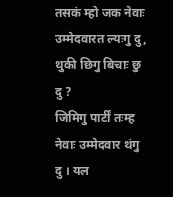तसकं म्हो जक नेवाः उम्मेदवारत ल्यःगु दु, थुकी छिगु बिचाः छु दु ?
जिमिगु पार्टीं तःम्ह नेवाः उम्मेदवार थंगु दु । यल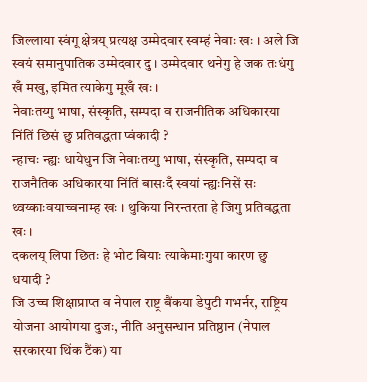जिल्लाया स्वंगू क्षेत्रय् प्रत्यक्ष उम्मेदवार स्वम्हं नेवाः खः । अले जि स्वयं समानुपातिक उम्मेदवार दु । उम्मेदवार थनेगु हे जक तःधंगु खँ मखु, इमित त्याकेगु मूखँ खः ।
नेवाःतय्गु भाषा, संस्कृति, सम्पदा व राजनीतिक अधिकारया निंतिं छिसं छु प्रतिवद्धता प्वंकादी ?
न्हाचः न्ह्यः धायेधुन जि नेवाःतय्गु भाषा, संस्कृति, सम्पदा व राजनैतिक अधिकारया निंतिं बासःदँ स्वयां न्ह्यःनिसें सः थ्वय्काःवयाच्वनाम्ह खः । थुकिया निरन्तरता हे जिगु प्रतिवद्धता खः ।
दकलय् लिपा छितः हे भोट बियाः त्याकेमाःगुया कारण छु धयादी ?
जि उच्च शिक्षाप्राप्त व नेपाल राष्ट्र बैंकया डेपुटी गभर्नर, राष्ट्रिय योजना आयोगया दुजः, नीति अनुसन्धान प्रतिष्ठान (नेपाल सरकारया थिंक टैंक) या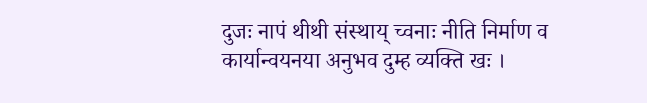दुजः नापं थीथी संस्थाय् च्वनाः नीति निर्माण व कार्यान्वयनया अनुभव दुम्ह व्यक्ति खः ।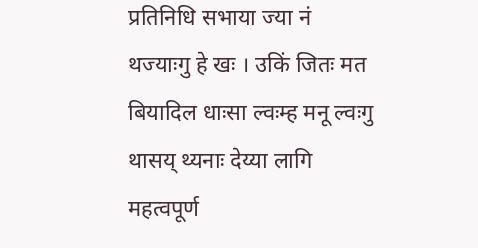प्रतिनिधि सभाया ज्या नं थज्याःगु हे खः । उकिं जितः मत बियादिल धाःसा ल्वःम्ह मनू ल्वःगु थासय् थ्यनाः देय्या लागि महत्वपूर्ण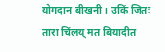योगदान बीखनी । उकिं जितः तारा चिंलय् मत बियादीत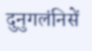दुनुगलंनिसें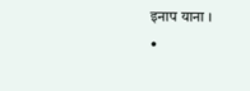इनाप याना ।
•